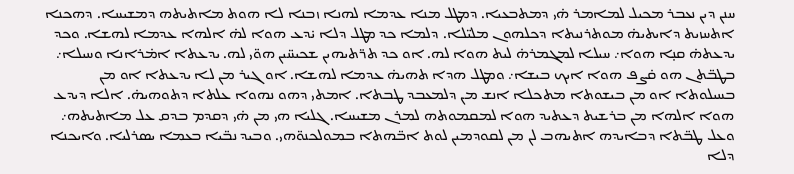ܚܢܢ ܕܝܢ ܢܥܒܪ ܡܟܝܠ ܠܡܐܡܪ ܗ̇ܝ ܕܡܬܒܥܝܐ. ܕܡܛܠ ܡܢܐ ܥܕܡܐ ܠܗܢܐ ܙܒܢܐ ܠܐ ܗܘܬ ܡܐܬܝܬܗ ܕܡܫܝܚܐ. ܕܗܟܢܐ ܐܬܚܙܝܬ ܕܐܝܬܝܗ̇ ܡܘܬܪܢܝܬܐ ܕܟܠܗܘܢ ܡܠܝ̈ܠܐ. ܕܠܡܐ ܟܕ ܡܛܠ ܕܠܐ ܝ̇ܕܥ ܗܘܐ ܠܗ̇ ܐܠܗܐ ܥܕܡܐ ܠܗܫܐ. ܘܟܕ ܝܕܥܬܗ̇ ܩܢ̣ܐ ܗܘܐ܇ ܚܝܠܐ ܠܡܓܡܪܗ̇ ܠܝܬ ܗܘܐ ܠܗ. ܐܘ ܟܕ ܬܪ̈ܬܝܗܝܢ ܫܟܝܚ̈ܝܢ ܗܘ̈ܝ ܠܗ. ܝܕܥܬܐ ܐܡ̇ܪܐܢܐ ܘܚܝܠܐ܇ ܒܛܒ̈ܬܢ ܗܘ ܩ̇ܨܦ ܗܘܐ ܐܝܟ ܒܝܫܐ܇ ܘܡܛܠ ܗܕܐ ܬܗܝܗ̇ ܥܕܡܐ ܠܗܫܐ. ܐܘ ܓܝܪ ܡܢ ܠܐ ܝܕܥܬܐ ܐܘ ܡܢ ܒܚܝܠܘܬܐ ܐܘ ܡܢ ܒܝܫܘܬܐ ܡܬܟܠܐ ܐܢܫ ܡܢ ܕܠܡܥܒܕ ܛܒܬܐ. ܐܡܬܝ ܕܗܘ ܢܗܘܐ ܥܠܬܐ ܕܬܘܗܝܗ̇. ܐܠܐ ܕܝܕܥ ܗܘܐ ܐܠܗܐ ܡܢ ܒܪܫܝܬ ܕܥܬܝܕ ܗܘܐ ܠܡܩܡܘܬܗ ܠܡܪܢ ܡܫܝܚܐ. ܓܠܝܐ ܗܝ ܡܢ ܗ̇ܝ ܕܩܕܡ ܒܕܩ ܥܠ ܡܐܬܝܬܗ܇ ܘܥܠ ܛܒ̈ܬܐ ܕܒܐܝܕܗ ܐܬܝܗܒ ܠܢ ܡܢ ܠܩܘܕܡܝܢ ܠܘܬ ܐܒ̈ܗܬܐ ܒܡܘܠܟܢܘ̈ܗܝ. ܘܒܝܕ ܢܒ̈ܝܐ ܒܥܡܐ ܝܣܪܠܝܐ. ܘܐܝܟܢܐ ܕܠܐ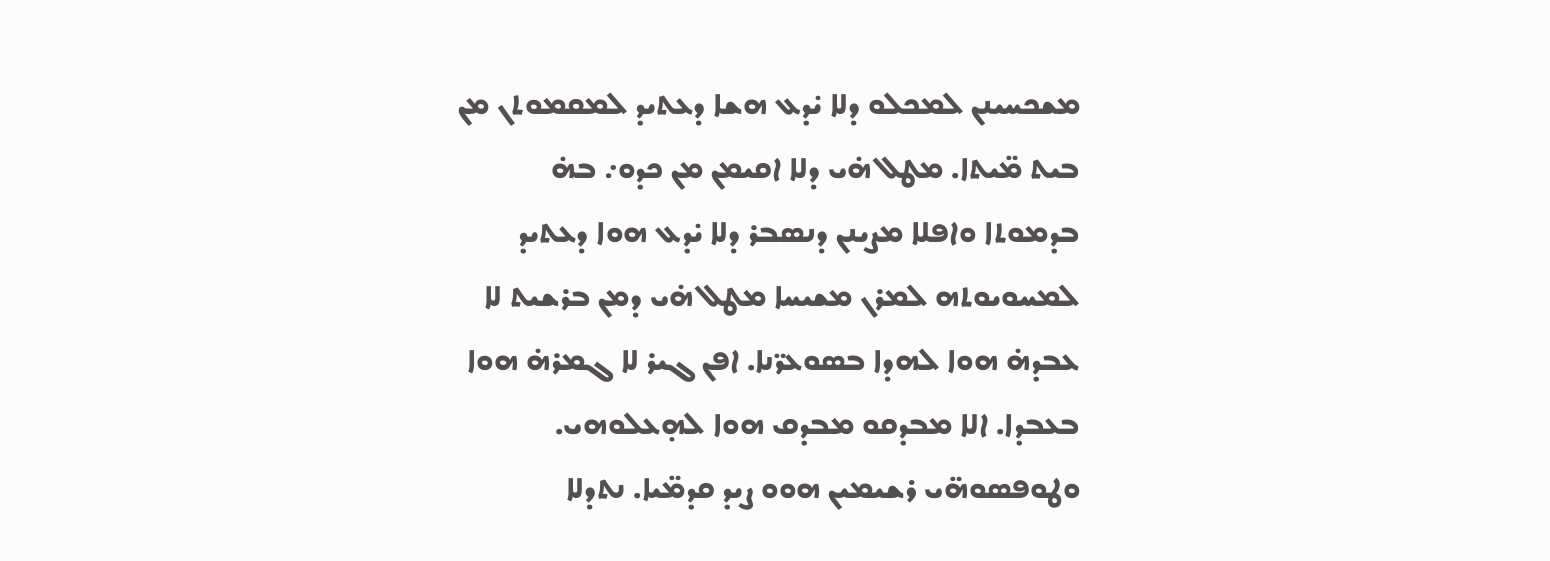ܡܫܟܚܝܢܢ ܠܡܟܠܘ ܕܠܐ ܝ̇ܕܥ ܗܫܐ ܕܥܬܝܕ ܠܡܩܡܘܬܢ ܡܢ ܒܝܬ ܡ̈ܝܬܐ. ܡܛܠ ܗ̇ܝ ܕܠܐ ܐܩܝܡܢ ܡܢ ܟܕܘ܇ ܒܗ̇ ܒܕܡܘܬܐ ܘܐܦܠܐ ܡܨܝܢܢ ܕܢܣܒܪ ܕܠܐ ܝ̇ܕܥ ܗܘܐ ܕܥܬܝܕ ܠܡܚܘܝܘܬܗ ܠܡܪܢ ܡܫܝܚܐ ܡܛܠ ܗ̇ܝ ܕܡܢ ܒܪܫܝܬ ܠܐ ܥܒܕܗ̇ ܗܘܐ ܠܗܕܐ ܒܣܘܥܪ̈ܢܐ. ܐܦܢ ܓܝܪ ܠܐ ܓܡܪܗ̇ ܗܘܐ ܒܥܒܕܐ. ܐܠܐ ܡܒܕܩܘ ܡܒܕܩ ܗܘܐ ܠܗ̣ܥܠܘܗܝ. ܘܛܘܦܣܘܗ̈ܝ ܪܫܝܡܝܢ ܗܘܘ ܨܝܕ ܩܕܡ̈ܝܐ. ܢܬܕܠܐ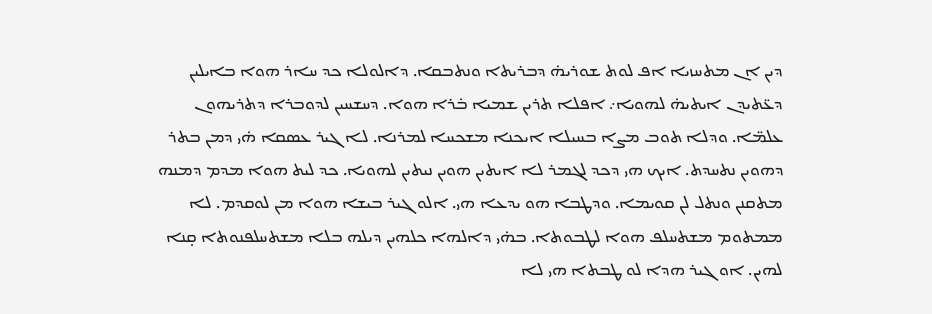ܕܝܢ ܐܢ ܡܬܚܙܝܐ ܐܦ ܠܘܬ ܫܘܪܝܗ̇ ܕܒܪܝܬܐ ܘܢܬܒܩܐ. ܕܐܠܘܠܐ ܟܕ ܚܐܪ ܗܘܐ ܒܐܝܠܝܢ ܕܥ̈ܬܝܕܢ ܐܝܬܝܗ̇ ܠܗܘܝܐ܇ ܐܦܠܐ ܬܪܝܢ ܫܡܝܐ ܒ̇ܪܐ ܗܘܐ. ܕܚܫܚܝܢ ܠܕܘܒܪܐ ܕܬܪܝܗܘܢ ܥܠܡ̈ܐ. ܘܕܠܐ ܬܘܒ ܡܨܐ ܒܚܝܠܐ ܐܝܟܢܐ ܡܫܟܚܐ ܠܡܪܢܐ. ܠܐ ܓܝܪ ܥܣܩܐ ܗ̇ܝ ܕܡܢ ܒܬܪ ܕܗܘܝܢ ܢܬܚܕܬ. ܐܝܟ ܗܝ ܕܟܕ ܠܓܡܪ ܠܐ ܐܝܬܝܢ ܗܘܝܢ ܢܝܬܝܢ ܠܗܘܝܐ. ܟܕ ܠܝܬ ܗܘܐ ܡܕܡ ܕܡܢܗ ܡܬܩܢܢ ܘܢܬܠ ܠܢ ܩܘܝܡܐ. ܘܕܛܒܐ ܗܘ ܝܕܥܐ ܗܝ. ܐܠܘ ܓܝܪ ܒܝܫܐ ܗܘܐ ܡܢ ܠܘܩܕܡ. ܠܐ ܡܡܬܘܡ ܡܫܬܚܠܦ ܗܘܐ ܠܛܒܘܬܐ. ܒܗ̇ܝ ܕܐܠܗܐ ܟܠܗܝܢ ܕܝܠܗ ܒܠܐ ܡܫܬܚܠܦܢܘܬܐ ܩ̣ܢܐ ܠܗܝܢ. ܐܘ ܓܝܪ ܗܕܐ ܠܘ ܛܒܬܐ ܗܝ ܠܐ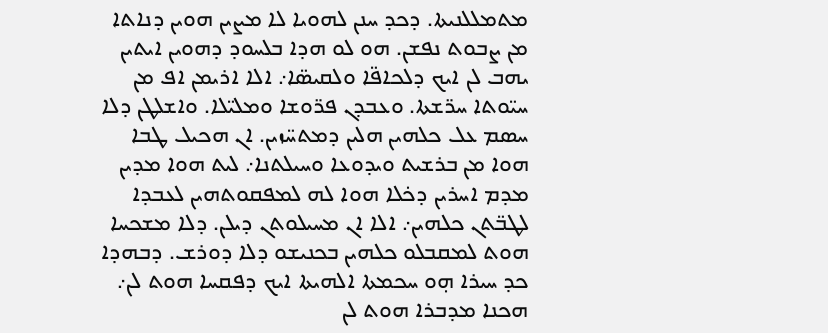ܡܬܡܠܠܢܝܬܐ. ܕܟܕ ܚܢܢ ܠܗܘܝܐ ܠܐ ܡܨܝܢ ܗܘܝܢ ܕܢܐܬܐ ܡܢ ܨܒܘܬ ܢܦܫܢ. ܗܘ ܠܘ ܗܕܐ ܒܠܚܘܕ ܕܗܘܝܢ ܐܝܬܝܢ ܝܗܒ ܠܢ ܐܝܟ ܕܠܟܐܦ̈ܐ ܘܠܩܝܣ̈ܐ܇ ܐܠܐ ܐܪܝܡܢ ܐܦ ܡܢ ܚܝ̈ܘܬܐ ܚܪ̈ܫܬܐ. ܘܥܒܕܢ ܦܪ̈ܘܫܐ ܘܡܠܝ̈ܠܐ. ܘܐܫܠܛܢ ܕܠܐ ܚܣܡ ܥܠ ܟܠܗܝܢ ܗܠܝܢ ܕܡܬܚ̈ܙܝܢ. ܐܢ ܗܟܝܠ ܛܒܐ ܗܘܐ ܡܢ ܒܪܫܝܬ ܘܝܕܘܥܐ ܘܚܝܠܬܢܐ܇ ܠܝܬ ܗܘܐ ܡܕܝܢ ܡܕܡ ܐܚܪܝܢ ܕܟ̇ܠܐ ܗܘܐ ܠܗ ܠܡܦܩܘܬܗܝܢ ܠܥܒܕܐ ܠܛܒ̈ܬܢ ܟܠܗܝܢ܇ ܐܠܐ ܐܢ ܡܚܝܠܘܬܢ ܕܝܠܢ. ܕܠܐ ܡܫܟܚܐ ܗܘܬ ܠܡܩܒܠܘ ܟܠܗܝܢ ܒܟܢܝܫܘ ܕܠܐ ܕܘܪܫ. ܕܒܗܕܐ ܟܕ ܚܝܪܐ ܗ̣ܘ ܚܟܡܬܐ ܐܠܗܝܬܐ ܐܝܟ ܕܦܩܚܐ ܗܘܬ ܠܢ܇ ܗܟܢܐ ܡܕܒܪܐ ܗܘܬ ܠܢ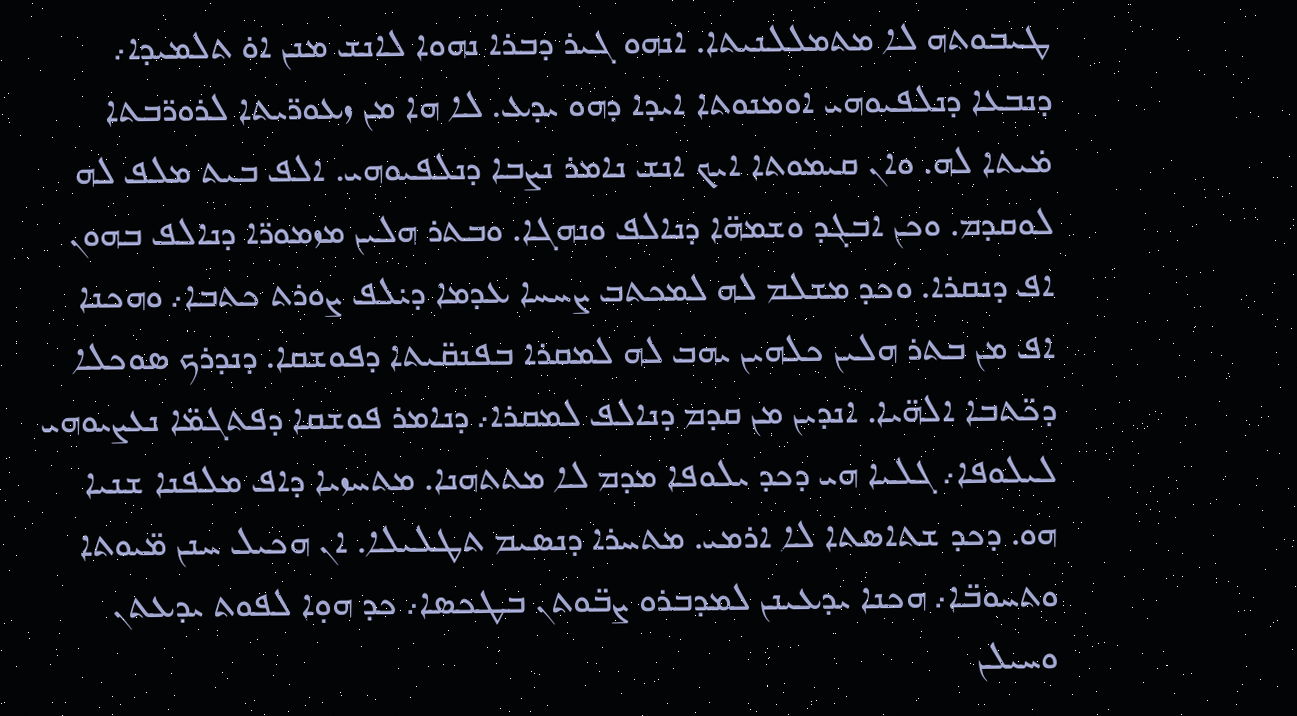ܛܝܒܘܬܗ ܠܐ ܡܬܡܠܠܢܝܬܐ. ܐܢܗܘ ܓܝܪ ܕܒܪܐ ܢܗܘܐ ܠܐܢܫ ܡܢܢ ܐܘ̇ ܬܠܡܝܕܐ܇ ܕܢܒܥܐ ܕܢܠܦܝܘܗܝ ܐܘܡܢܘܬܐ ܐܝܕܐ ܕܗܘ ܝܕܥ. ܠܐ ܗܐ ܡܢ ܙܥܘܪ̈ܝܬܐ ܠܪܘܪ̈ܒܬܐ ܡ̇ܝܬܐ ܠܗ. ܘܐܢ ܩܝܡܘܬܐ ܐܝܟ ܐܢܫ ܢܐܡܪ ܢܨܒܐ ܕܢܠܦܝܘܗܝ. ܐܠܦ ܒܝܬ ܡܠܦ ܠܗ ܠܘܩܕܡ. ܘܟܢ ܐܒܓܕ ܘܫܡܗ̈ܐ ܕܢܐܠܦ ܘܢܗܓܐ. ܘܒܬܪ ܗܠܝܢ ܡܙܡܘܪ̈ܐ ܕܢܐܠܦ ܒܗܘܢ ܐܦ ܕܢܩܪܐ. ܘܟܕ ܡܫܠܡ ܠܗ ܠܡܟܬܒ ܨܚܚܐ ܥܕܡܐ ܕܝ̇ܠܦ ܨܘܪܬ ܟܬܒܐ܇ ܘܗܟܢܐ ܐܦ ܡܢ ܒܬܪ ܗܠܝܢ ܟܠܗܝܢ ܝܗܒ ܠܗ ܠܡܩܪܐ ܒܦܢܩ̈ܝܬܐ ܕܦܘܫܩܐ. ܕܢܕܪܟ ܣܘܟܠܐ ܕܟ̈ܬܒܐ ܐܠܗ̈ܝܐ. ܐܢܕܝܢ ܡܢ ܩܕܡ ܕܢܐܠܦ ܠܡܩܪܐ܇ ܕܢܐܡܪ ܦܘܫܩܐ ܕܦܬܓܡ̈ܐ ܢܥܨܝܘܗܝ ܠܝܠܘܦܐ܇ ܓܠܝܐ ܗܝ ܕܟܕ ܝܠܘܦܐ ܡܕܡ ܠܐ ܡܬܬܗܢܐ. ܡܬܚܙܝܐ ܕܐܦ ܡܠܦܢܐ ܫܢܝܐ ܗܘ. ܕܟܕ ܫܬܐܣܬܐ ܠܐ ܐܪܡܝ. ܡܬܚܪܐ ܕܢܣܝܡ ܬܛܠܝܠܐ. ܐܢ ܗܟܝܠ ܚܢܢ ܡ̈ܝܘܬܐ ܘܬܚܘܒ̈ܐ܇ ܗܟܢܐ ܝܕܥܝܢܢ ܠܡܕܒܪܘ ܨܒ̈ܘܬܢ ܒܛܟܣܐ܇ ܟܕ ܗܘ̣ܐ ܠܦܘܬ ܝܕܥܬܢ ܘܚܝܠܢ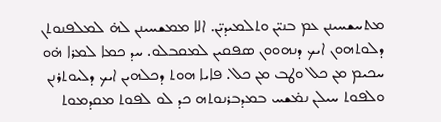ܡܬܚܫܚܝܢܢ ܥܡ ܒܢܝ̈ܢ ܘܬܠܡܝܕܝ̈ܢ. ܐܠܐ ܡܡܫܚܝܢܢ ܠܗ̇ ܠܡܠܦܢܘܬܢ ܕܠܘܬܗܘܢ ܐܝܟ ܕܢܗܘܘܢ ܣܦܩܝܢ ܠܡܩܒܠܘ. ܚܕ ܟܡܐ ܠܡܪܐ ܗ̇ܘ ܚܟܝܡ ܡܢ ܟܠ ܘܛܒ ܡܢ ܟܠ. ܦܐܝܐ ܗܘܬ ܕܟܠܗܝܢ ܐܝܟ ܕܠܝܘܬܪܢܢ ܘܠܦܘܬ ܚܝܠܢ ܢܡ̇ܫܚ ܒܡܕܒܪܢܘܬܗ ܟܕ ܠܘ ܠܦܘܬ ܡܩܕܡܘܬ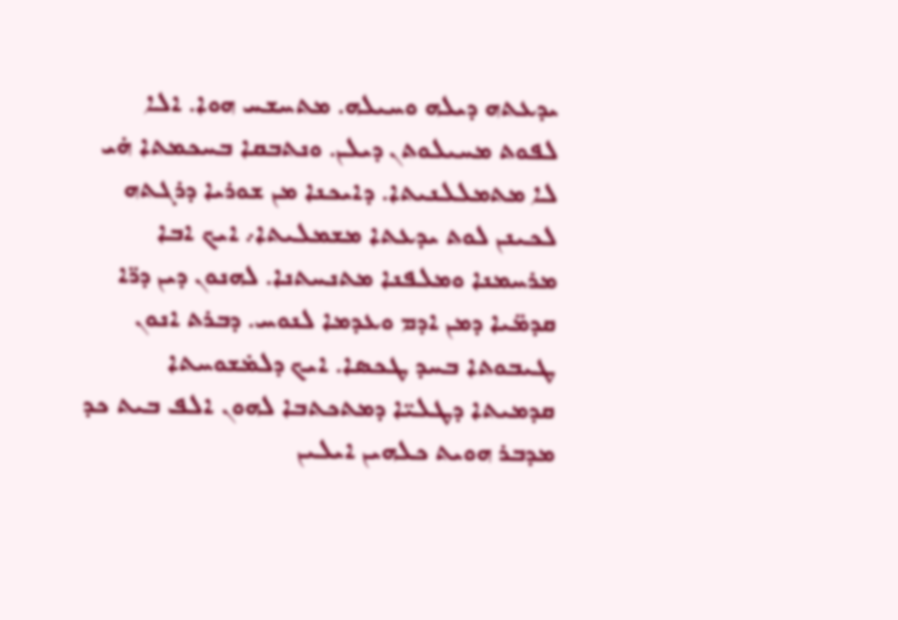ܝܕܥܬܗ ܕܝܠܗ ܘܚܝܠܗ. ܡܬܚܫܚ ܗܘܐ. ܐܠܐ ܠܦܘܬ ܡܚܝܠܘܬܢ ܕܝܠܢ. ܘܢܬܒܩܐ ܒܚܟܡܬܐ ܗ̇ܝ ܠܐ ܡܬܡܠܠܢܝܬܐ. ܕܐܝܟܢܐ ܡܢ ܫܘܪܝܐ ܕܪܓܬܗ ܠܟܝܢܢ ܠܘܬ ܝܕܥܬܐ ܡܫܡܠܝܬܐ܇ ܐܝܟ ܐܒܐ ܡܪܚܡܢܐ ܘܡܠܦܢܐ ܡܬܢܚܬܢܐ. ܠܗܢܘܢ ܕܝܢ ܕܪ̈ܐ ܩܕܡ̈ܝܐ ܕܡܢ ܐܕܡ ܘܥܕܡܐ ܠܢܘܚ. ܕܒܪܬ ܐܢܘܢ ܛܝܒܘܬܐ ܒܚܕ ܛܟܣܐ. ܐܝܟ ܕܠܡ̇ܫܘܚܬܐ ܩܕܡܝܬܐ ܕܛܠܝ̈ܐ ܕܡܬܟܬܒܐ ܠܗܘܢ ܐܠܦ ܒܝܬ ܟܕ ܡܕܒܪ ܗܘܝܬ ܟܠܗܝܢ ܐܝܠܝܢ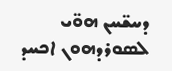ܕܚܫ̈ܚܢ ܗܘ̈ܝ ܠܣܘܪܕܗܘܢ ܐܟܚܕ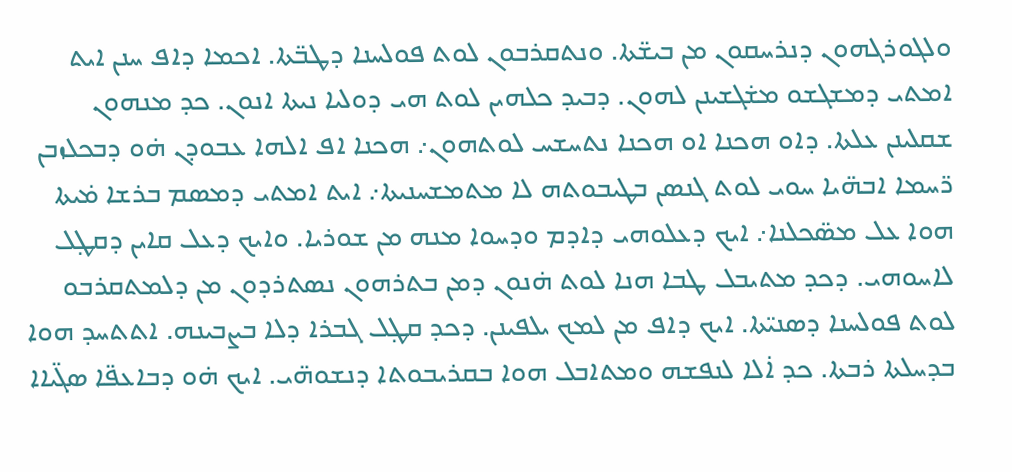ܘܠܓܘܪܓܗܘܢ ܕܢܪܚܩܘܢ ܡܢ ܒܝܫ̈ܬܐ. ܘܢܬܩܪܒܘܢ ܠܘܬ ܦܘܠܚܢܐ ܕܛܒ̈ܬܐ. ܐܟܡܐ ܕܐܦ ܚܢܢ ܐܝܬ ܐܡܬܝ ܕܡܫܓܫܘ ܡܫ̇ܓܫܝܢܢ ܠܗܘܢ. ܕܒܝܕ ܟܠܗܝܢ ܠܘܬ ܗܝ ܕܘܠܝܐ ܢܝܬܐ ܐܢܘܢ. ܟܕ ܡܢܗܘܢ ܫܩܠܝܢܢ ܥܠܬܐ. ܕܐܘ ܗܟܢܐ ܐܘ ܗܟܢܐ ܢܬܚܫܚ ܠܘܬܗܘܢ܇ ܗܟܢܐ ܐܦ ܐܠܗܐ ܥܒܘܕܢ ܗ̇ܘ ܕܒܟܠܙܒܢ ܪ̈ܚܡܐ ܐܒܗ̈ܝܐ ܚܘܝ ܠܘܬ ܓܢܣܢ ܒܛܝܒܘܬܗ ܠܐ ܡܬܡܫܚܢܝܬܐ܇ ܐܝܬ ܐܡܬܝ ܕܡܣܡ ܒܪܫܐ ܡ̇ܝܬܐ ܗܘܐ ܥܠ ܡܣ̈ܟܠܢܐ܇ ܐܝܟ ܕܥܠܘܗܝ ܕܐܕܡ ܘܕܚܘܐ ܡܢܗ ܡܢ ܫܘܪܝܐ. ܘܐܝܟ ܕܥܠ ܩܐܝܢ ܕܩܛ̣ܠ ܠܐܚܘܗܝ. ܕܟܕ ܡܬܝܒܠ ܛܒܐ ܗܢܐ ܠܘܬ ܗ̇ܢܘܢ ܕܡܢ ܒܬܪܗܘܢ ܢܣܬܪܕܘܢ ܡܢ ܕܠܡܬܩܪܒܘ ܠܘܬ ܦܘܠܚܢܐ ܕܣܢܝ̈ܬܐ. ܐܝܟ ܕܐܦ ܡܢ ܠܡܟ ܝܠܦܝܢܢ. ܕܟܕ ܩܛ̣ܠ ܓܒܪܐ ܕܠܐ ܒܨܒܝܢܗ. ܐܬܬܚܕ ܗܘܐ ܒܕܚܠܬܐ ܪܒܬܐ. ܟܕ ܐ̇ܠܐ ܠܢܦܫܗ ܘܡܬܐܒܠ ܗܘܐ ܒܩܪܝܒܘܬܐ ܕܢܫܘܗ̈ܝ. ܐܝܟ ܗ̇ܘ ܕܒܐܥܦ̈ܐ ܣܓ̈ܝܐܐ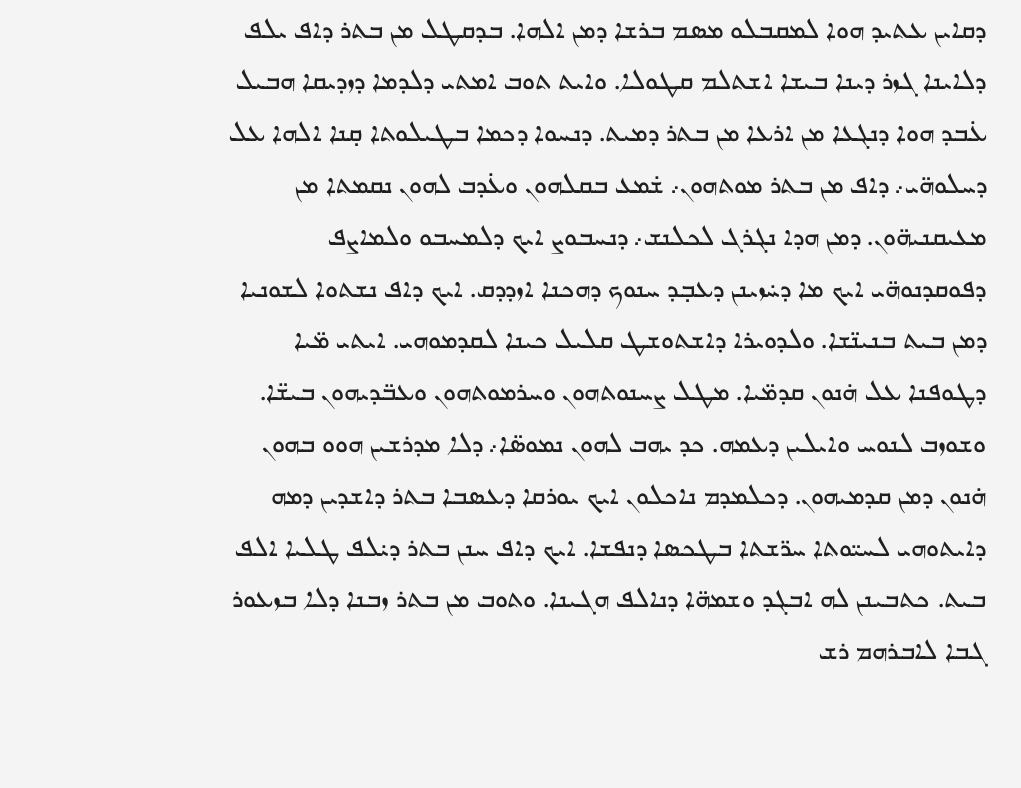ܕܩܐܝܢ ܥܬܝܕ ܗܘܐ ܠܡܩܒܠܘ ܡܣܡ ܒܪܫܐ ܕܡܢ ܐܠܗܐ. ܒܕܩܛܠ ܡܢ ܒܬܪ ܕܐܦ ܝܠܦ ܕܠܐܝܢܐ ܓܙܪ ܕܝܢܐ ܒܝܫܐ ܐܫܬܠܡ ܩܛܘܠܐ. ܘܐܝܬ ܬܘܒ ܐܡܬܝ ܕܠܕܡܐ ܕܙܕܝܩܐ ܗܒܝܠ ܥ̇ܒܕ ܗܘܐ ܕܢܓܥܐ ܡܢ ܐܪܥܐ ܡܢ ܒܬܪ ܕܡܝܬ. ܕܢܚܘܐ ܕܟܡܐ ܒܛܝܠܘܬܐ ܩ̣ܢܐ ܐܠܗܐ ܥܠ ܕܚܠܘܗ̈ܝ܇ ܕܐܦ ܡܢ ܒܬܪ ܡܘܬܗܘܢ܇ ܫ̇ܡܥ ܒܩܠܗܘܢ ܘܥ̇ܕܒ ܠܗܘܢ ܢܩܡܬܐ ܡܢ ܡܥܝܩܢܝܗ̈ܘܢ. ܕܡܢ ܗܕܐ ܢܓܪܓ ܠܟܠܢܫ܇ ܕܢܚܒܘܨ ܐܝܟ ܕܠܡܚܒܘ ܘܠܡܐܨܦ ܕܦܘܩܕܢܘܗ̈ܝ ܐܝܟ ܡܐ ܕܚ̇ܙܝܢܢ ܕܥܒ̣ܕ ܚܢܘܟ ܕܗܟܢܐ ܐܙܕܕܩ. ܐܝܟ ܕܐܦ ܢܫܬܘܐ ܠܫܘܢܝܐ ܕܡܢ ܒܝܬ ܒܢܝܢ̈ܫܐ. ܘܠܕܘܝܪܐ ܕܐܫܬܘܫܛ ܩܠܝܠ ܟܝܢܐ ܠܩܕܡܘܗܝ. ܐܝܬܝ ܡ̈ܝܐ ܕܛܘܦܢܐ ܥܠ ܗ̇ܢܘܢ ܩܕܡ̈ܝܐ. ܡܛܠ ܨܚܢܘܬܗܘܢ ܘܚܪܡܘܬܗܘܢ ܘܥܒ̈ܕܝܗܘܢ ܒܝܫ̈ܐ. ܘܫܘܙܒ ܠܢܘܚ ܘܐܝܠܝܢ ܕܥܡܗ. ܟܕ ܝܗܒ ܠܗܘܢ ܢܡܘܣ̈ܐ܇ ܕܠܐ ܡܕܪܫܝܢ ܗܘܘ ܒܗܘܢ ܗ̇ܢܘܢ ܕܡܢ ܩܕܡܝܗܘܢ. ܕܟܠܡܕܡ ܢܐܟܠܘܢ ܐܝܟ ܝܘܪܩܐ ܕܥܣܒܐ ܒܬܪ ܕܐܫܕܝܢ ܕܡܗ ܕܐܝܬܘܗܝ ܠܚܝ̈ܘܬܐ ܚܪ̈ܫܬܐ ܒܛܟܣܐ ܕܢܦܫܐ. ܐܝܟ ܕܐܦ ܚܢܢ ܒܬܪ ܕܝ̇ܠܦ ܛܠܝܐ ܐܠܦ ܒܝܬ. ܟܬܒܝܢܢ ܠܗ ܐܒܓܕ ܘܫܡܗ̈ܐ ܕܢܐܠܦ ܗܓܝܢܐ. ܘܬܘܒ ܡܢ ܒܬܪ ܙܒܢܐ ܕܠܐ ܒܙܥܘܪ ܓܒܐ ܠܐܒܪܗܡ ܪܫ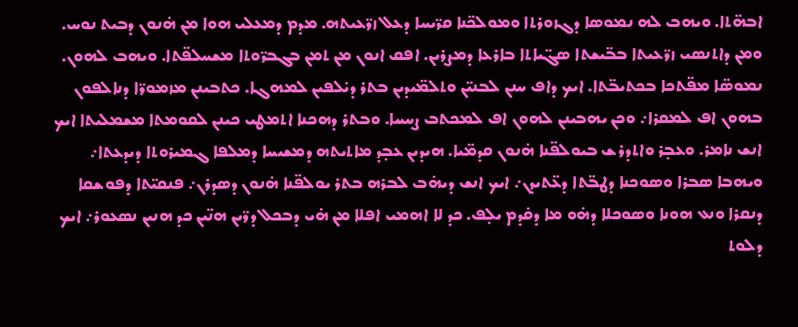ܐܒܗ̈ܬܐ. ܘܝܗܒ ܠܗ ܢܡܘܣܐ ܕܓܙܘܪܬܐ ܘܡܘܠܟ̈ܢܐ ܩܪ̈ܝܚܐ ܕܥܠ ܙܪ̈ܥܝܬܗ. ܡܕܡ ܕܡܥܠܝ ܗܘܐ ܡܢ ܗ̇ܢܘܢ ܕܒܝܬ ܢܘܚ. ܘܡܢ ܕܐܬܢܣܝ ܙܪ̈ܥܝܬܐ ܒܒ̈ܝܫܬܐ ܣܓ̈ܝܐܬܐ ܒܐܪܥܐ ܕܡܨܪܝܢ. ܐܦܩ ܐܢܘܢ ܡܢ ܬܡܢ ܒܓܒܪ̈ܘܬܐ ܡܫܚܠܦ̈ܬܐ. ܘܝܗܒ ܠܗܘܢ. ܢܡܘܣ̈ܐ ܡܦ̈ܬܟܐ ܒܟܬܝܒ̈ܬܐ. ܐܝܟ ܕܐܦ ܚܢܢ ܠܒܢܝ̈ܢ ܘܬܠܡ̈ܝܕܝܢ ܒܬܪ ܕܝ̇ܠܦܝܢ ܠܡܗܓܐ. ܟܬܒܝܢܢ ܡܙܡܘܪ̈ܐ ܕܢܐܠܦܘܢ ܒܗܘܢ ܐܦ ܠܡܩܪܐ܇ ܘܟܢ ܝܗܒܝܢܢ ܠܗܘܢ ܐܦ ܠܡܟܬܒ ܨܚܚܐ. ܘܒܬܪ ܕܗܟܢܐ ܐܬܡܛܝ ܟܝܢܢ ܠܩܘܡܬܐ ܡܫܡܠܝܬܐ ܐܝܟ ܐܢܫ ܢܐܡܪ. ܘܥܒ̣ܪ ܘܐܬܕܪܫ ܒܝܘܠܦ̈ܢܐ ܗ̇ܢܘܢ ܩܕܡ̈ܝܐ. ܗܝܕܝܢ ܥܒ̣ܕ ܡܐܬܝܬܗ ܕܡܫܝܚܐ ܕܡܠܦܐ ܓܡܝܪܘܬܐ ܕܝܕܥܬܐ܇ ܘܝܗܒܐ ܣܒܪܐ ܘܣܘܟܢܐ ܕܛܒ̈ܬܐ ܕܥ̈ܬܝܕܢ܇ ܐܝܟ ܐܢܫ ܕܝܗ̇ܒ ܠܒܪܗ ܒܬܪ ܝܘܠܦ̈ܢܐ ܗ̇ܢܘܢ ܕܣܕܪܢ܇ ܦܢܩܝ̈ܬܐ ܕܦܘܫܩܐ ܕܢܩܪܐ ܘܢܥ ܗܘܢܐ ܘܣܘܟܠܐ ܕܗ̇ܘ ܡܐ ܕܩ̇ܕܡ ܝܠ̣ܦ. ܟܕ ܠܐ ܐܗܡܝ ܐܦܠܐ ܡܢ ܗ̇ܝ ܕܒܟܠ ܕܪ̈ܝܢ ܗܢ̈ܝܢ ܟܕ ܗܢܝܢ ܢܣܥܘܪ܇ ܐܝܟ ܕܠܘܬ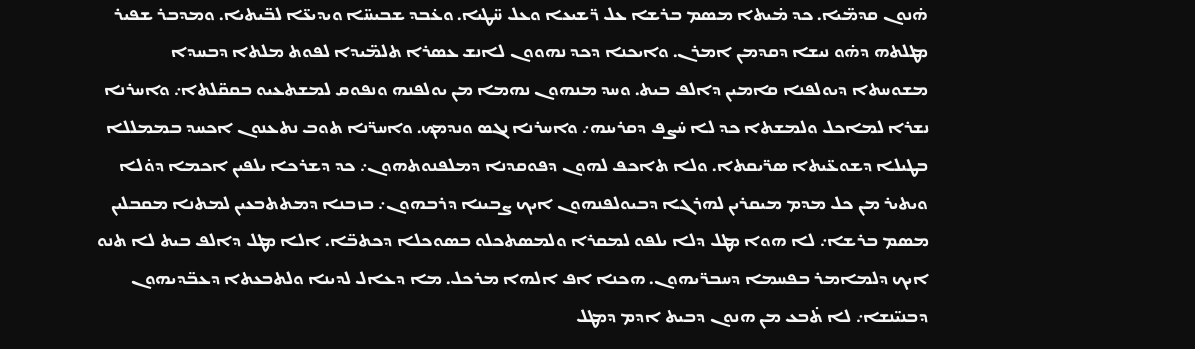ܗ̇ܢܘܢ ܩܕܡ̈ܝܐ. ܟܕ ܡ̇ܝܬܐ ܡܣܡ ܒܪܫܐ ܥܠ ܪ̈ܫܝܥܐ ܘܥܠ ܚ̈ܛܝܐ. ܘܥ̇ܒܕ ܫܒܝܚ̈ܐ ܘܝܕܝܥ̈ܐ ܠܒ̈ܝܬܝܐ. ܘܡܕܒܪ ܫܦܝܪ ܡܛܠܬܗ ܕܗ̇ܘ ܢܝܫܐ ܕܩܕܡܢ ܐܡܪܢ. ܘܐܝܟܢܐ ܕܟܕ ܢܗܘܘܢ ܠܐܢܫ ܥܣܪܐ ܬܠܡ̈ܝܕܐ ܠܦܘܬ ܡܠܬܐ ܕܒܚܕܐ ܡܫܘܚܬܐ ܕܝܘܠܦܢܐ ܩܐܡܝܢ ܕܐܠܦ ܒܝܬ. ܘܚܕ ܡܢܗܘܢ ܢܗܡܐ ܡܢ ܝܘܠܦܢܗ ܘܢܦܘܩ ܠܡܫܬܥܝܘ ܒܩܩ̈ܠܬܐ܇ ܘܐܚܪܢܐ ܢܫܪܐ ܠܡܐܟܠ ܘܠܡܫܬܐ ܟܕ ܠܐ ܚ̇ܨܦ ܕܩܪܝܢܗ܇ ܘܐܚܪܢܐ ܢܓܣ ܘܢܕܡܟ. ܘܐܚܪ̈ܢܐ ܬܘܒ ܢܬܥܢܘܢ ܐܟܚܕ ܒܡܡܠܠܐ ܒܛܝܠܐ ܕܫܘܥ̈ܝܬܐ ܣܪ̈ܝܩܬܐ. ܘܠܐ ܬܐܟܦ ܠܗܘܢ ܕܦܘܩܕܢܐ ܕܡܠܦܢܘܬܗܘܢ܇ ܟܕ ܕܫܪܟܐ ܝܠܦܝܢ ܐܟܡܐ ܕܘ̇ܠܐ ܘܝܬܝܪ ܡܢ ܟܠ ܡܕܡ ܡܝܩܪܝܢ ܠܗܪܓܐ ܕܒܝܘܠܦܢܗܘܢ ܐܝܟ ܨܒܝܢܐ ܕܪܒܗܘܢ܇ ܒܙܒܢܐ ܕܡܬܬܒܥܝܢ ܠܡܬܢܐ ܡܩܒܠܝܢ ܡܣܡ ܒܪܫܐ܇ ܠܐ ܗܘܐ ܡܛܠ ܕܠܐ ܝܠܦܘ ܠܡܩܪܐ ܘܠܡܣܬܟܠܘ ܒܣܘܟܠܐ ܕܟܬܒ̈ܐ. ܐܠܐ ܡܛܠ ܕܐܠܦ ܒܝܬ ܠܐ ܬܢܘ ܐܝܟ ܕܠܡܐܡܪ ܒܦܚܡܐ ܕܚܒܪ̈ܝܗܘܢ. ܗܟܢܐ ܐܦ ܐܠܗܐ ܡܪܟܠ. ܡܐ ܕܥܐܠ ܠܕܝܢܐ ܘܠܬܒܥܬܐ ܕܥܒ̈ܕܝܗܘܢ ܕܒܢܝ̈ܢܫܐ܇ ܠܐ ܬ̇ܒܥ ܡܢ ܗܢܘܢ ܕܒܝܬ ܐܕܡ ܕܡܛܠ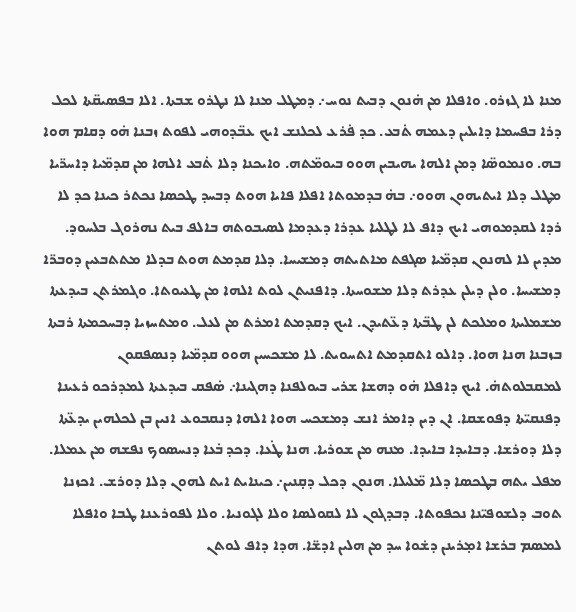ܡܢܐ ܠܐ ܓܙܪܘ. ܘܐܦܠܐ ܡܢ ܗ̇ܢܘܢ ܕܒܝܬ ܢܘܚ܇ ܕܡܛܠ ܡܢܐ ܠܐ ܢܛܪܘ ܫܒܬܐ. ܐܠܐ ܒܦܣܝܩ̈ܬܐ ܠܟܠ ܕܪܐ ܒܦܚܡܐ ܕܐܝܠܝܢ ܕܥܡܗ ܬ̇ܒܥ. ܟܕ ܦ̇ܪܥ ܠܟܠܢܫ ܐܝܟ ܥܒ̈ܕܘܗܝ ܠܦܘܬ ܙܒܢܐ ܗ̇ܘ ܕܩܐܡ ܗܘܐ ܒܗ. ܘܢܡܘܣ̈ܐ ܕܡܢ ܐܠܗܐ ܝܗܝܒܝܢ ܗܘܘ ܒܝܘܡ̈ܬܗ. ܘܐܝܟܢܐ ܕܠܐ ܬ̇ܒܥ ܐܠܗܐ ܡܢ ܩܕܡ̈ܝܐ ܕܐܚܪ̈ܝܐ ܡܛܠ ܕܠܐ ܐܝܬܝܗܘܢ ܗܘܘ܇ ܒܗ̇ ܒܕܡܘܬܐ ܐܦܠܐ ܦܐܝܐ ܗܘܬ ܕܒܚܕ ܛܟܣܐ ܢܟܬܪ ܟܝܢܐ ܟܕ ܠܐ ܪܕܐ ܠܩܕܡܘܗܝ ܐܝܟ ܕܐܦ ܠܐ ܠܛܠܝܐ ܥܕܪܐ ܕܥܕܡܐ ܠܣܝܒܘܬܗ ܒܐܠܦ ܒܝܬ ܢܗܪܘܓ ܒܠܚܘܕ. ܡܕܝܢ ܠܐ ܠܗܢܘܢ ܩܕܡ̈ܝܐ ܣܓܦܬ ܡܐܬܝܬܗ ܕܡܫܝܚܐ. ܕܠܐ ܩܕܡܬ ܗܘܬ ܒܕܠܐ ܡܬܬܒܥܝܢ ܕܘܒܪ̈ܐ ܕܡܫܝܚܐ. ܘܠܢ ܕܝܠܢ ܥܕܪܬ ܕܠܐ ܡܫܘܚܬܐ. ܕܐܦܢܝܬܢ ܠܘܬ ܐܠܗܐ ܡܢ ܛܥܝܘܬܐ. ܘܓܡܪܬܢ ܒܝܕܥܬܐ ܡܫܡܠܝܬܐ ܘܡܠܟܬ ܠܢ ܛܒ̈ܬܐ ܕܥ̈ܬܝܕܢ. ܐܝܟ ܕܩܕܡܬ ܐܡܪܬ ܡܢ ܠܥܠ. ܘܡܬܚܙܝܐ ܕܒܚܟܡܬܐ ܪܒܬܐ ܒܙܒܢܐ ܗܢܐ ܗܘܐ. ܕܐܠܘ ܐܬܩܕܡܬ ܐܬܚܘܝܬ. ܠܐ ܡܫܟܚܝܢ ܗܘܘ ܩܕܡ̈ܝܐ ܕܢܣܦܩܘܢ ܠܡܩܒܠܘܬܗ̇. ܐܝܟ ܕܐܦܠܐ ܗ̇ܘ ܕܗܫܐ ܫܪܝ ܒܝܘܠܦܢܐ ܕܗܓܝܢܐ܇ ܣ̇ܦܩ ܒܝܕܥܬܐ ܠܡܕܪܟܘ ܪܥܝܢܐ ܕܦܢܩܝ̈ܬܐ ܕܦܘܫܩܐ. ܐܢ ܕܝܢ ܕܐܡܪ ܐܢܫ ܕܡܫܟܚ ܗܘܐ ܐܠܗܐ ܕܢܩܒܘܥ ܐܢܝܢ ܒܢ ܠܟܠܗܝܢ ܝܕܥ̈ܬܐ ܕܠܐ ܕܘܪܫܐ. ܕܒܐܝܕܐ ܒܐܝܕܐ. ܡܢܗ ܡܢ ܫܘܪܝܐ. ܗܢܐ ܛ̇ܥܐ. ܕܟܕ ܒ̇ܥܐ ܕܢܚܣܘܟ ܢܦܫܗ ܡܢ ܥܡܠܐ. ܡܦܠ ܝܬܗ ܒܛܟܣܐ ܕܠܐ ܡ̈ܠܝܠܐ. ܗܢܘܢ ܕܟܠ ܕܩ̣ܢܝܢ܇ ܟܝܢܐܝܬ ܐܝܬ ܠܗܘܢ ܕܠܐ ܕܘܪܫ. ܐܟܙܢܐ ܬܘܒ ܕܠܫܘܦܝ̈ܢܐ ܢܟܦܘܬܐ. ܕܒܕܓܘܢ ܠܐ ܠܩܘܠܣܐ ܘܠܐ ܠܓܘܢܝܐ. ܘܠܐ ܠܦܘܪܥܢܐ ܛܒܐ ܘܐܦܠܐ ܠܡܣܡ ܒܪܫܐ ܐܡ̣ܪܝܢܢ ܕܫ̇ܘܐ ܚܕ ܡܢ ܗܠܝܢ ܐܕܫ̈ܐ. ܗܕܐ ܕܐܦ ܠܘܬܢ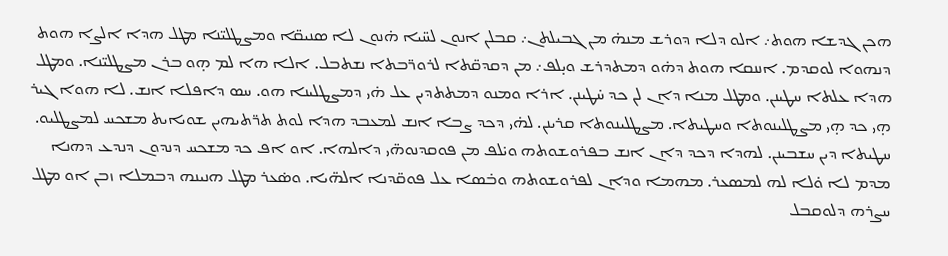ܗܟܢ ܓܕܫܐ ܗܘܬ܇ ܐܠܘ ܕܠܐ ܕܘܪܫ ܡܢܗ̇ ܡܢ ܓܒܝܠܬܢ܇ ܩܒܠܢ ܐܢܘܢ ܠܚ̈ܝܐ ܗ̇ܢܘܢ ܠܐ ܣܢܝܩ̈ܐ ܘܡܨܛܠܝ̈ܢܐ ܡܛܠ ܗܕܐ ܐܠܨܐ ܗܘܬ ܕܢܗܘܐ ܠܘܩܕܡ. ܐܢܢܩܐ ܗܘܬ ܕܗ̇ܘ ܕܡܬܕܪܫ ܘܝ̣ܠܦ܇ ܡܢ ܕܩܕܩ̈ܬܐ ܠܪܘܪ̈ܒܬܐ ܢܫܬܒܠ. ܐܠܐ ܗܐ ܠܡ ܗ̣ܘ ܒܪܢ ܡܨܛܠܝ̈ܢܐ. ܘܡܛܠ ܗܕܐ ܥܠܬܐ ܚܛܝܢܢ. ܘܡܛܠ ܡܢܐ ܕܐܢ ܠܢ ܟܕ ܚ̇ܛܝܢܢ. ܐܪܐ ܘܡܢܘ ܕܡܬܬܕܝܢ ܥܠ ܗ̇ܝ ܕܡܨܛܠܝܢܐ ܗܘ. ܚܣ ܕܐܦܠܐ ܐܢܫ. ܠܐ ܗܘܐ ܓܝܪ ܗ̣ܝ ܟܕ ܗ̣ܝ ܡܨܛܠܝܢܘܬܐ ܘܚܛܝܬܐ. ܡܨܛܠܝܢܘܬܐ ܩܪܝܢܢ. ܠܗ̇ܝ ܕܟܕ ܨܒܐ ܐܢܫ ܠܡܥܒܕ ܗܕܐ ܠܘܬ ܬܪ̈ܬܝܗܝܢ ܫܘܝܐܝܬ ܡܫܟܚ ܠܡܨܛܠܝܘ. ܚܛܝܬܐ ܕܝܢ ܚܫܒܝܢܢ. ܠܗܕܐ ܕܟܕ ܕܐܢ ܐܢܫ ܒܦܪܘܫܘܬܗ ܘܝ̇ܠܦ ܡܢ ܦܘܩܕܢܘܗ̈ܝ ܕܐܠܗܐ. ܐܘ ܐܦ ܟܕ ܡܫܟܚ ܕܢܕܘܢ ܕܢܕܥ ܕܗܢܐ ܡܕܡ ܠܐ ܘ̇ܠܐ ܠܗ ܠܡܣܥܪ. ܡܗܡܐ ܘܕܐܢ ܠܦܪܘܫܘܬܗ ܘܒ̇ܣܐ ܥܠ ܦܘܩ̈ܕܢܐ ܐܠܗ̈ܝܐ. ܘܣ̇ܥܪ ܡܛܠ ܗܢܝܢܗ ܕܒܡܠܐ ܙܒܢ ܐܘ ܡܛܠ ܚܨܪܗ ܕܠܘܩܒܠ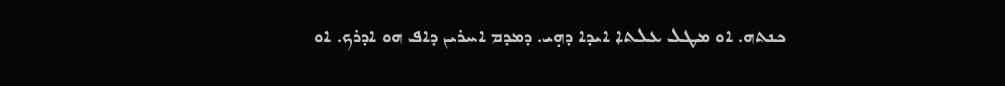ܟܢܬܗ. ܐܘ ܡܛܠ ܥܠܬܐ ܐܝܕܐ ܕܗ̣ܝ. ܕܡܕܡ ܐܚܪܝܢ ܕܐܦ ܗܘ ܐܕܪܟ. ܐܘ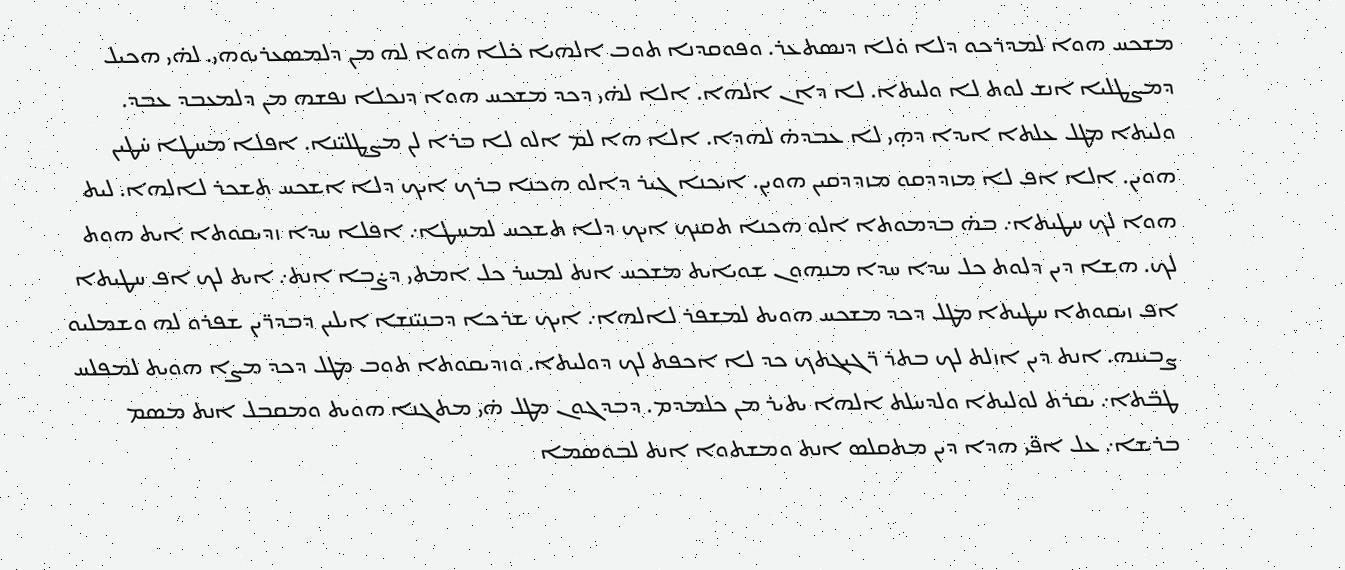ܡܫܟܚ ܗܘܐ ܠܡܕܪܟܘ ܕܠܐ ܘ̇ܠܐ ܕܢܣܬܥܪ. ܘܦܘܩܕܢܐ ܬܘܒ ܐܠܗܝܐ ܟ̇ܠܐ ܗܘܐ ܠܗ ܡܢ ܕܠܡܣܥܪܝܘܗܝ. ܠܗ̇ܝ ܗܟܝܠ ܕܡܨܛܠܝܐ ܐܢܫ ܠܘܬ ܠܐ ܘܠܝܬܐ. ܠܐ ܕܐܢ ܐܠܗܐ. ܐܠܐ ܠܗ̇ܝ ܕܟܕ ܡܫܟܚ ܗܘܐ ܕܢܟܠܐ ܢܦܫܗ ܡܢ ܕܠܡܥܒܕ ܥܒܕ. ܘܠܝܬܐ ܡܛܠ ܥܠܬܐ ܐܝܕܐ ܕܗ̣ܝ ܠܐ ܥܒܕܗ̇ ܠܗܕܐ. ܐܠܐ ܗܐ ܠܡ ܐܠܘ ܠܐ ܒܪܐ ܠܢ ܡܨܛܠܝ̈ܢܐ. ܐܦܠܐ ܡܚܛܐ ܚ̇ܛܝܢ ܗܘܝܢ. ܐܠܐ ܐܦ ܠܐ ܡܙܕܕܩܘ ܡܙܕܕܩܝܢ ܗܘܝܢ. ܐܝܟܢܐ ܓܝܪ ܕܐܠܘ ܗܟܢܐ ܒܪܟ ܐܝܟ ܕܠܐ ܐܫܟܚ ܬܫܟܪ ܠܐܠܗܐ. ܠܝܬ ܗܘܐ ܠܟ ܚܛܝܬܐ܇ ܒܗ̇ ܒܕܡܘܬܐ ܐܠܘ ܗܟܢܐ ܬܩܢܟ ܐܝܟ ܕܠܐ ܬܫܟܚ ܠܡܚܛܐ܇ ܐܦܠܐ ܚܕܐ ܙܕܝܩܘܬܐ ܐܝܬ ܗܘܬ ܠܟ. ܗܫܐ ܕܝܢ ܕܠܘܬ ܟܠ ܚܕܐ ܚܕܐ ܡܢܗܘܢ ܫܘܝܐܝܬ ܡܫܟܚ ܐܢܬ ܠܡܚܪ ܟܠ ܐܡܬܝ ܕܨ̇ܒܐ ܐܢܬ܇ ܐܝܬ ܠܟ ܐܦ ܚܛܝܬܐ ܐܦ ܙܝܩܘܬܐ ܚܛܝܬܐ ܡܛܠ ܕܟܕ ܡܫܟܚ ܗܘܝܬ ܠܡܫܦܪ ܠܐܠܗܐ܇ ܐܝܟ ܫܪܟܐ ܕܒܢܝ̈ܢܫܐ ܐܝܠܝܢ ܕܒܕܪ̈ܝܢ ܫܦܪܘ ܠܗ ܘܫܡܠܝܘ ܨܒܝܢܗ. ܐܢܬ ܕܝܢ ܐܙܠܬ ܠܟ ܒܬܪ ܪ̈ܓܝܓܬܟ ܟܕ ܠܐ ܐܟܦܬ ܠܟ ܕܘܠܝܬܐ. ܘܙܕܝܩܘܬܐ ܬܘܒ ܡܛܠ ܕܟܕ ܡܨܐ ܗܘܝܬ ܠܡܦܠܚ ܛܒ̈ܬܐ܇ ܝܩܪܬ ܠܘܠܝܬܐ ܘܠܕܚܠܬ ܐܠܗܐ ܝܬܝܪ ܡܢ ܟܠܡܕܡ. ܕܒܕܓܘܢ ܡܛܠ ܗ̇ܝ ܡܬܓܢܐ ܗܘܝܬ ܘܡܩܒܠ ܐܢܬ ܡܣܡ ܒܪܫܐ܇ ܥܠ ܐܦ̈ܝ ܗܕܐ ܕܝܢ ܡܬܩܠܣ ܐܢܬ ܘܡܫܬܘܐ ܐܢܬ ܠܒܘܣܡܐ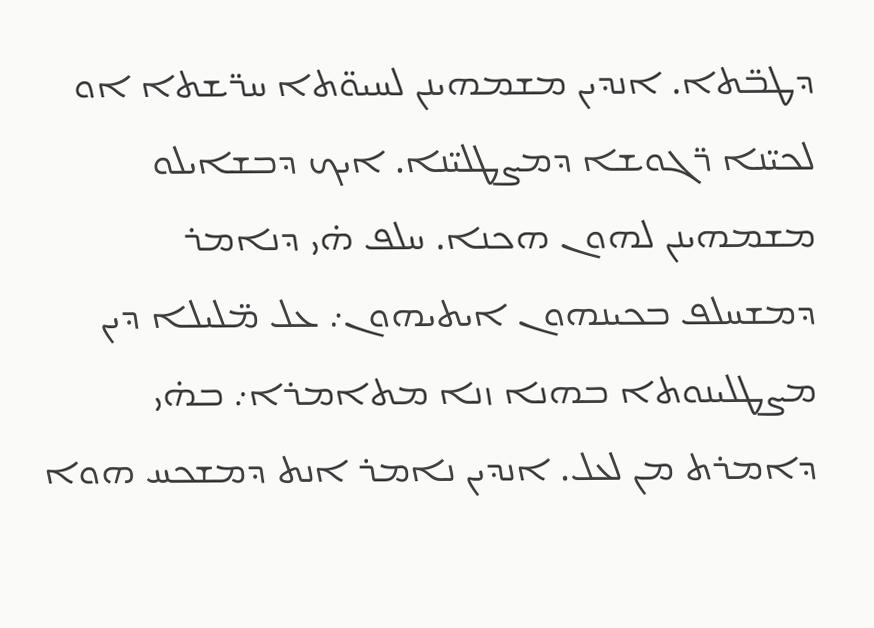ܕܛܒ̈ܬܐ. ܐܢܕܝܢ ܡܫܡܗܝܢܢ ܠܚܝܘ̈ܬܐ ܚܪ̈ܫܬܐ ܐܘ ܠܟܝ̈ܢܐ ܪ̈ܓܘܫܐ ܕܡܨܛܠܝ̈ܢܐ. ܐܝܟ ܕܒܫܐܝܠܘ ܡܫܡܗܝܢܢ ܠܗܘܢ ܗܟܢܐ. ܚܠܦ ܗ̇ܝ ܕܢܐܡܪ ܕܡܫܚܠܦ ܒܟܝܢܗܘܢ ܐܝܬܝܗܘܢ܇ ܥܠ ܡ̈ܠܝܠܐ ܕܝܢ ܡܨܛܠܝܢܘܬܐ ܒܗܢܐ ܙܢܐ ܡܬܐܡܪܐ܇ ܒܗ̇ܝ ܕܐܡܪܬ ܡܢ ܠܥܠ. ܐܢܕܝܢ ܢܐܡܪ ܐܢܬ ܕܡܫܟܚ ܗܘܐ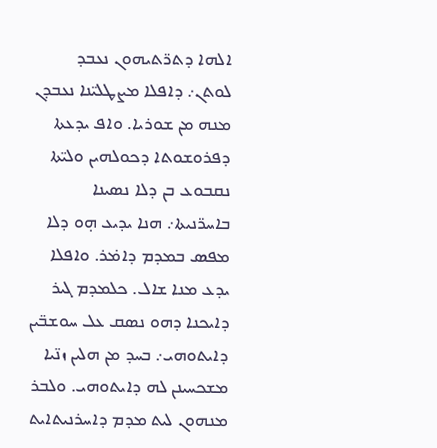ܐܠܗܐ ܕܬܪ̈ܬܝܗܘܢ ܢܥܒܕ ܠܘܬܢ܇ ܕܐܦܠܐ ܡܨܛܠܝ̈ܢܐ ܢܥܒܕܢ ܡܢܗ ܡܢ ܫܘܪܝܐ. ܘܐܦ ܝܕܥܬܐ ܕܦܪܘܫܘܬܐ ܕܟܘܠܗܝܢ ܘܠܝ̈ܬܐ ܢܩܒܘܥ ܒܢ ܕܠܐ ܢܣܝܢܐ ܒܐܚܪ̈ܢܝܬܐ܇ ܗܢܐ ܝܕܝܥ ܗ̣ܘ ܕܠܐ ܡܦܣ ܒܡܕܡ ܕܐܡ̇ܪ. ܘܐܦܠܐ ܝܕܥ ܡܢܐ ܫܐܠ. ܟܠܡܕܡ ܓܝܪ ܕܐܝܟܢܐ ܕܗܘ ܢܣܩ ܥܠ ܚܘܫܒ̈ܝܢ ܕܐܝܬܘܗܝ܇ ܒܚܕ ܡܢ ܗܠܝܢ ܙܢ̈ܝܐ ܡܫܟܚܝܢܢ ܠܗ ܕܐܝܬܘܗܝ. ܘܠܒܪ ܡܢܗܘܢ ܠܝܬ ܡܕܡ ܕܐܚܪܢܝܬܐܝܬ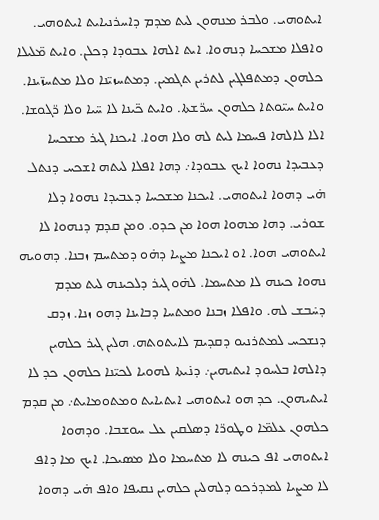ܐܝܬܘܗܝ. ܘܠܒܪ ܡܢܗܘܢ ܠܝܬ ܡܕܡ ܕܐܚܪܢܝܐܝܬ ܐܝܬܘܗܝ. ܘܐܦܠܐ ܡܫܟܚܐ ܕܢܗܘܐ. ܐܝܬ ܐܠܗܐ ܥܒܘܕܐ ܕܟܠܢ. ܘܐܝܬ ܡ̈ܠܝܠܐ ܟܠܗܘܢ ܕܡܬܦܠܓܝܢ ܠܬܪܝܢ ܬܓܡܝܢ. ܕܡܬܚܙܝ̈ܢܐ ܘܠܐ ܡܬܚܙ̈ܝܢܐ. ܘܐܝܬ ܚܝ̈ܘܬܐ ܟܠܗܘܢ ܚܪ̈ܫܬܐ. ܘܐܝܬ ܟ̈ܝܢܐ ܠܐ ܚ̈ܝܐ ܘܠܐ ܪ̈ܓܘܫܐ. ܐܠܐ ܠܐܠܗܐ ܦܚܡܐ ܠܝܬ ܠܗ ܘܠܐ ܗܘܐ. ܐܝܟܢܐ ܓܝܪ ܡܫܟܚܐ ܕܥܒܝܕܐ ܢܗܘܐ ܐܝܟ ܥܒܘܕܐ܇ ܕܗܐ ܐܦܠܐ ܠܝܬܗ ܐܫܟܚ ܕܢܬܠ ܗ̇ܝ ܕܗܘܐ ܐܝܬܘܗܝ. ܐܝܟܢܐ ܡܫܟܚܐ ܕܥܒܝܕܐ ܢܗܘܐ ܕܠܐ ܫܘܪܝ. ܕܗܐ ܡܗܘܐ ܗܘܐ ܡܢ ܟܕܘ. ܘܡܢ ܩܕܡ ܕܢܗܘܐ ܠܐ ܐܝܬܘܗܝ ܗܘܐ. ܐܘ ܐܝܟܢܐ ܡܨܝܐ ܕܗ̇ܘ ܕܡܬܚܡ ܙܒܢܐ. ܕܗܘܝܗ ܢܗܘܐ ܟܝܢܗ ܠܐ ܡܬܚܡܐ. ܠܗ̇ܘ ܓܝܪ ܕܠܟܝܢܗ ܠܝܬ ܡܕܡ ܕܚ̇ܒܫ ܠܗ. ܘܐܦܠܐ ܙܒܢܐ ܘܡܬܚܐ ܕܒܐܝܢܐ ܕܗܘ ܙܢܐ. ܙܕܩ ܕܢܫܟܚ ܠܡܬܪܢܝܘ ܕܩܕܝܡ ܠܐܝܬܘܬܗ. ܗܠܝܢ ܓܝܪ ܟܠܗܝܢ ܕܐܠܗܐ ܒܠܚܘܕ ܐܝܬܝܗܝܢ܇ ܕܢ̇ܝܬܐ ܠܗܘܝܐ ܠܟܝ̈ܢܐ ܟܠܗܘܢ ܟܕ ܠܐ ܐܝܬܝܗܘܢ. ܟܕ ܗܘ ܐܝܬܘܗܝ ܐܝܬܝܐܝܬ ܘܡܬܘܡܐܝܬ܇ ܡܢ ܩܕܡ ܟܠܗܘܢ ܥܠܡ̈ܐ ܘܛܘܪ̈ܐ ܕܣܠܩܝܢ ܥܠ ܚܘܫܒܐ. ܘܕܗܘܐ ܐܝܬܘܗܝ ܐܦ ܟܝܢܗ ܠܐ ܡܬܚܡܐ ܘܠܐ ܡܣܝܟܐ. ܐܝܟ ܡܐ ܕܐܦ ܠܐ ܡܨܝܐ ܠܡܕܪܟܘ ܕܠܗܠܝܢ ܟܠܗܝܢ ܢܩܝܦܐ ܘܐܦ ܗ̇ܝ ܕܗܘܐ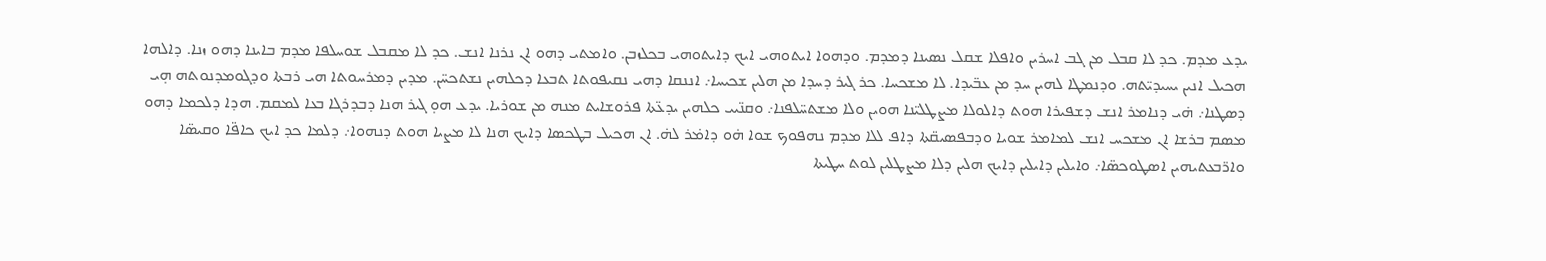ܝܕܥ ܡܕܡ. ܟܕ ܠܐ ܩܒܠ ܡܢ ܓܒ ܐܚܪܝܢ ܘܐܦܠܐ ܫܩܠ ܢܣܝܢܐ ܕܡܕܡ. ܘܕܗܘܐ ܐܝܬܘܗܝ ܐܝܟ ܕܐܝܬܘܗܝ ܒܟܠܙܒܢ. ܘܐܡܬܝ ܕܗܘ ܐܢ ܢܪܢܐ ܐܢܫ. ܟܕ ܠܐ ܡܩܒܠ ܫܘܚܠܦܐ ܡܕܡ ܒܐܝܢܐ ܕܗܘ ܙܢܐ. ܕܐܠܗܐ ܗܟܝܠ ܐܢܝܢ ܝܚܝܕܝ̈ܬܗ. ܘܕܢܡܛܐ ܠܗܝܢ ܚܕ ܡܢ ܥܒ̈ܝܕܐ. ܠܐ ܡܫܟܚܐ. ܟܪ ܓܝܪ ܕܚܕܐ ܡܢ ܗܠܝܢ ܫܟܝܚܐ܇ ܐܢܢܩܐ ܕܗܝ ܢܩܝܦܘܬܐ ܬܒܥܐ ܕܟܠܗܝܢ ܢܫܬܟܚ̈ܢ. ܡܕܝܢ ܕܡܪܚܘܬܐ ܗܝ ܪܒܬܐ ܘܕܓܘܡܕܢܘܬܗ ܗ̣ܝ ܕܣܛܢܐ܇ ܗ̇ܝ ܕܢܐܡܪ ܐܢܫ ܕܫܦܝܪܐ ܗܘܬ ܕܐܠܘܠܐ ܡܨܛܠܝ̈ܢܐ ܗܘܝܢ ܘܠܐ ܡܫܬܚ̈ܠܦܢܐ܇ ܘܩܢ̈ܝܝ ܟܠܗܝܢ ܝܕܥ̈ܬܐ ܦܪܘܫܐܝܬ ܡܢܗ ܡܢ ܫܘܪܝܐ. ܝܕܥ ܗܘ̣ ܓܝܪ ܗܢܐ ܕܒܕܪܓܐ ܒܥܐ ܠܡܩܡ. ܗܕܐ ܕܠܟܡܐ ܕܗܘ ܡܣܡ ܒܪܫܐ ܐܢ ܡܫܟܚ ܐܢܫ ܠܡܐܡܪ ܫܘܝܐ ܘܕܒܦܣܝܩ̈ܬܐ ܕܐܦ ܠܠܐ ܡܕܡ ܢܗܦܘܟ ܫܘܐ ܗ̇ܘ ܕܐܡ̇ܪ ܠܗ̇. ܐܢ ܗܟܝܠ ܒܛܟܣܐ ܕܐܝܟ ܗܢܐ ܠܐ ܡܨܝܐ ܗܘܬ ܕܢܗܘܐ܇ ܕܠܡܐ ܟܕ ܐܝܟ ܟܐܦ̈ܐ ܘܩܝܣ̈ܐ ܘܐܪ̈ܒܥܬܝܗܝܢ ܐܣܛܘܟܣ̈ܐ܇ ܘܐܝܠܝܢ ܕܐܝܠܝܢ ܕܐܝܟ ܗܠܝܢ ܕܠܐ ܡܨܛܠܝܢ ܠܘܬ ܚܛܝܬܐ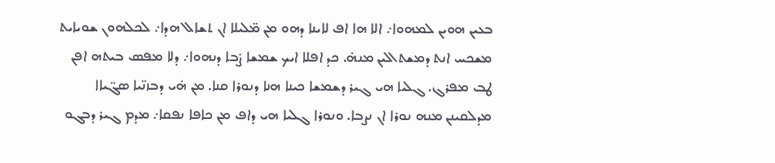ܒܥܝܢ ܗܘܝܢ ܠܡܗܘܐ܇ ܐܠܐ ܗܐ ܐܦ ܠܐܝܢܐ ܕܗܘ ܡܢ ܡ̈ܠܝܠܐ ܐܢ ܬܫܐܠ ܗܕܐ܇ ܠܟܠܗܘܢ ܫܘܝܐܝܬ ܡܫܟܚ ܐܢܬ ܕܡܫܬܐܠܝܢ ܡܢܗ̇. ܟܕ ܐܦܠܐ ܐܝܟ ܫܡܫܐ ܨ̇ܒܐ ܕܢܗܘܐ܇ ܕܠܐ ܡܦܣ ܒܝܬܗ ܐܦܢ ܛܒ ܡܦܪܓ. ܓܠܝܐ ܗܝ ܓܝܪ ܕܫܡܫܐ ܟܝܢܐ ܗܢܐ ܕܢܘܪܐ ܩܢܐ. ܡܢ ܗ̇ܝ ܕܒܙܢ̈ܝܐ ܣܓ̈ܝܐܐ ܡܕܠܩܝܢܢ ܡܢܗ ܢܘܪܐ ܐܢ ܢܨܒܐ. ܘܢܘܪܐ ܓܠܝܐ ܗܝ ܕܐܦ ܡܢ ܟܐܦܐ ܢܦܩܐ܇ ܡܕܡ ܓܝܪ ܕܒܓܘ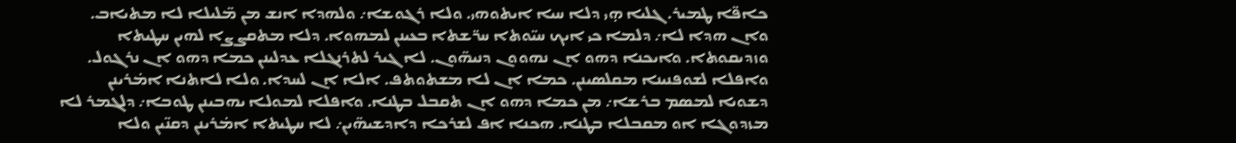ܟܐܦ̈ܐ ܛܡܝܪ. ܓܠܝܐ ܗ̣ܝ ܕܠܐ ܚܝܐ ܐܝܬܘܗܝ. ܘܠܐ ܪܓܘܫܐ܇ ܘܠܗܕܐ ܐܢܫ ܡܢ ܡ̈ܠܝܠܐ ܠܐ ܡܬܝܐܒ. ܘܐܢ ܗܕܐ ܠܐ܇ ܕܠܡܐ ܟܝ ܐܝܟ ܚܝ̈ܘܬܐ ܚܪ̈ܫܬܐ ܒܥܝܢܢ ܠܡܗܘܐ. ܕܠܐ ܡܬܩܨܨܐ ܠܗܝܢ ܚܛܝܬܐ ܘܙܕܝܩܘܬܐ. ܘܐܝܟܢܐ ܕܗܘ ܐܢ ܢܗܘܘܢ ܕܢܝܗ̈ܘܢ. ܠܐ ܓܝܪ ܠܬܪܢܓܠܐ ܥܕܠܝܢܢ ܟܡܐ ܕܗܘ ܐܢ ܢܪܓܘܠ. ܘܐܦܠܐ ܠܫܘܦܢܝܢܐ ܡܩܠܣܝܢܢ. ܟܡܐ ܐܢ ܠܐ ܡܫܬܘܬܦ. ܐܠܐ ܐܢ ܠܚܕܐ. ܘܠܐ ܠܐܬܢܐ ܐܡ̇ܪܝܢܢ ܕܫܘܝܐ ܠܡܣܡ ܒܪܫܐ܇ ܡܢ ܟܡܐ ܕܗܘ ܐܢ ܬܩܒܠ ܒܛܢܐ. ܘܐܦܠܐ ܠܡܘܠܐ ܝܗܒܝܢܢ ܛܘܒܐ܇ ܕܠܓܡܪ ܠܐ ܡܙܕܘܓܐ ܐܘ ܡܩܒܠܐ ܒܛܢܐ. ܗܟܢܐ ܐܦ ܠܫܪܟܐ ܕܐܕܫܝܗ̈ܝܢ܇ ܠܐ ܚܛܝܬܐ ܐܡ̇ܪܝܢܢ ܕܩܢ̈ܝܢ ܘܠܐ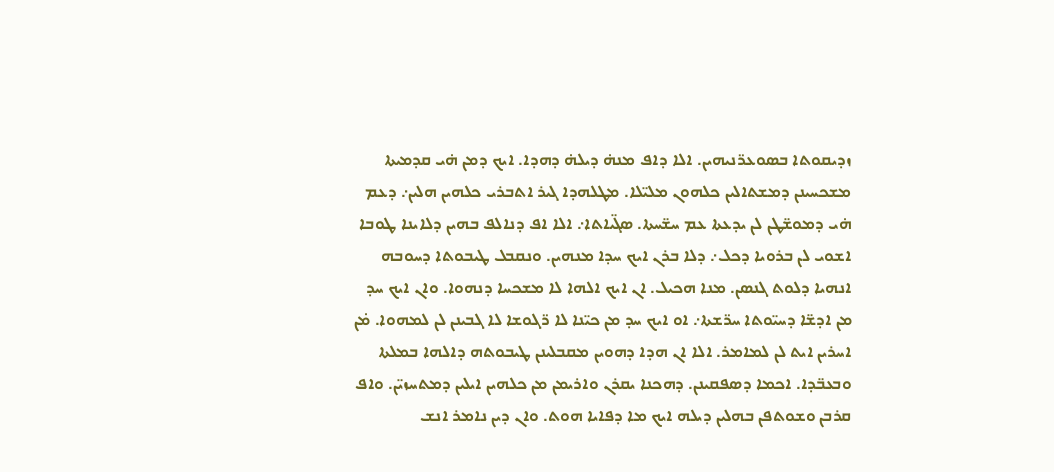ܙܕܝܩܘܬܐ ܒܣܘܥܪ̈ܢܝܗܝܢ. ܐܠܐ ܕܐܦ ܡܢܗ̇ ܕܝܠܗ̇ ܕܗܕܐ. ܐܝܟ ܕܡܢ ܗ̇ܝ ܩܕܡܝܬܐ ܡܫܟܚܝܢܢ ܕܡܫܬܐܠܝܢ ܟܠܗܘܢ ܡܠܝ̈ܠܐ. ܡܛܠܗܕܐ ܓܝܪ ܐܬܒܪܝ ܟܠܗܝܢ ܗܠܝܢ܇ ܕܥܡ ܗ̇ܝ ܕܡܘܫ̈ܛܢ ܠܢ ܝܕܥܬܐ ܥܡ ܚܫ̈ܚܬܐ. ܣܓ̈ܝܐܬܐ܇ ܐܠܐ ܐܦ ܕܢܐܠܦ ܒܗܝܢ ܕܠܐܝܢܐ ܛܘܒܐ ܐܫܘܝ ܠܢ ܒܪܘܝܐ ܕܟܠ܇ ܕܠܐ ܒܪܢ ܐܝܟ ܚܕܐ ܡܢܗܝܢ. ܘܢܩܒܠ ܛܝܒܘܬܐ ܕܚܘܒܗ ܐܢܗܝܐ ܕܠܘܬ ܓܢܣܢ. ܡܢܐ ܗܟܝܠ. ܐܢ ܐܝܟ ܐܠܗܐ ܠܐ ܡܫܟܚܐ ܕܢܗܘܐ. ܘܐܢ ܐܝܟ ܚܕ ܡܢ ܐܕܫ̈ܐ ܕܚܝ̈ܘܬܐ ܚܪ̈ܫܬܐ܇ ܐܘ ܐܝܟ ܚܕ ܡܢ ܟܝ̈ܢܐ ܠܐ ܪ̈ܓܘܫܐ ܠܐ ܓܒܝܢܢ ܠܢ ܠܡܗܘܐ. ܡ̇ܢ ܐܚܪܝܢ ܐܝܬ ܠܢ ܠܡܐܡܪ. ܐܠܐ ܐܢ ܗܕܐ ܕܗܘܝܢ ܡܩܒܠܝܢܢ ܛܝܒܘܬܗ ܕܐܠܗܐ ܒܡܠܬܐ ܘܒܥܒ̈ܕܐ. ܐܟܡܐ ܕܣܦܩܝܢܢ. ܕܗܟܢܐ ܝܩܪܢ ܘܐܪܝܡܢ ܡܢ ܟܠܗܝܢ ܐܝܠܝܢ ܕܡܬܚܙܝ̈ܢ. ܘܐܦ ܩܪܒܢ ܘܫܘܬܦܢ ܒܗܠܝܢ ܕܝܠܗ ܐܝܟ ܡܐ ܕܦܐܝܐ ܗܘܬ. ܘܐܢ ܕܝܢ ܢܐܡܪ ܐܢܫ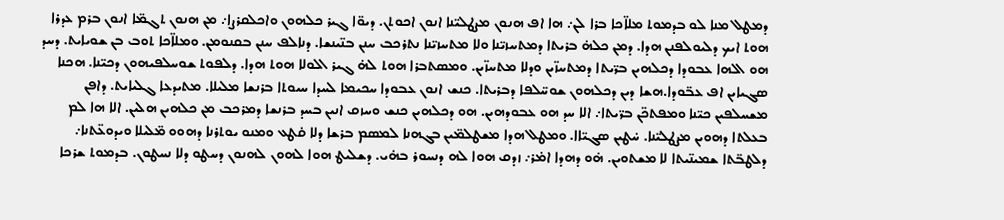ܕܡܛܠ ܡܢܐ ܠܘ ܒܕܡܘܬ ܡܠܐ̈ܟܐ ܒܪܐ ܠܢ܇ ܗܐ ܐܦ ܗܢܘܢ ܡܨܛܠܝ̈ܢܐ ܐܢܘܢ ܐܟܘܬܢ. ܕܝܘ̈ܐ ܓܝܪ ܟܠܗܘܢ ܘܐܟܠܩܪܨܐ܇ ܡܢ ܗܢܘܢ ܬܓܡ̈ܐ ܐܢܘܢ ܒܪܡ ܥܕܪܐ ܗܘܬ ܐܝܟ ܕܠܝܘܠܦܢܢ ܗܕܐ. ܕܡܢ ܟܠܗ̇ ܒܪܝܬܐ ܕܡܬܚܙܝ̈ܢܐ ܘܠܐ ܡܬܚܙܝ̈ܢܐ ܢܬܪܟܒ ܚܢܢ ܒܢ̈ܝܢܫܐ. ܕܢܐܠܦ ܚܢܢ ܒܩܢܘܡܢ. ܘܡܠܐ̈ܟܐ ܬܘܒ ܒܢ ܫܘܝܐܝܬ. ܕܚܕ ܗܘ ܐܠܗܐ ܥܒܘܕܐ ܕܟܠܗܝܢ ܒܪ̈ܝܬܐ ܕܡܬܚܙ̈ܝܢ ܘܕܠܐ ܡܬܚܙ̈ܝܢ. ܘܡܣܬܒܪܐ ܗܘܬ ܠܗ̇ ܓܝܪ ܐܠܘܠܐ ܗܘܬ ܗܕܐ. ܕܠܦܘܬ ܫܘܚܠܦܝܗܘܢ ܕܟܝ̈ܢܐ. ܗܟܢܐ ܣܓܝܐܝܢ ܐܦ ܥܒ̈ܘܕܐ.ܗܫܐ ܕܝܢ ܕܟܠܗܘܢ ܫܘܚ̈ܠܦܐ ܕܒܪܝܬܐ. ܟܢܫ ܐܢܘܢ ܥܒܘܕܐ ܚܟܝܡܐ ܠܚܕܐ ܚܝܘܬܐ ܒܪܢܫܐ ܡܠܝܠܐ. ܡܬܝܕܥܐ ܓܠܝܐܝܬ. ܕܐܦܢ ܡܫܚܠܦܝܢ ܟܝ̈ܢܐ ܘܡܦܬܟ̈ܢ ܒܪ̈ܝܬܐ܇ ܐܠܐ ܚܕ ܗܘ ܥܒܘܕܗܝܢ. ܗܘ ܕܟܠܗܝܢ ܟܢܫ ܘܚܙܩ ܐܢܝܢ ܒܚܕ ܒܪܢܫܐ ܕܡܪܟܒ ܡܢ ܟܠܗܝܢ ܗܠܝܢ. ܐܠܐ ܗܐ ܠܡ ܒܥܠܬܐ ܕܗܘܝܢ ܡܨܛܠܝ̈ܢܐ. ܚ̇ܛܝܢ ܣܓܝ̈ܐܐ. ܘܡܛܠ ܗܕܐ ܡܫܛܠܡ̈ܝܢ ܒܓܗܢܐ ܠܡܣܡ ܒܪܫܐ ܕܠܐ ܩ̇ܛܥ ܘܡܢܘ ܝܘܬܪܢܐ ܕܗܘܘ ܡ̈ܠܝܠܐ ܘܝܕܘܥ̈ܬܢܐ܇ ܕܠܛܒ̈ܬܐ ܫܡܝܢ̈ܝܬܐ ܠܐ ܡܫܬܘܝܢ. ܗ̇ܘ ܕܗܕܐ ܐܡ̇ܪ܇ ܙܕܩ ܗܘܐ ܠܗ ܕܢܚܘܪ ܒܗ̇ܝ. ܕܫܠܝܛ ܗܘܐ ܠܗܘܢ ܠܗܢܘܢ ܕܚܛܘ ܕܠܐ ܢܚܛܘܢ. ܒܕܡܘܬ ܫܪܟܐ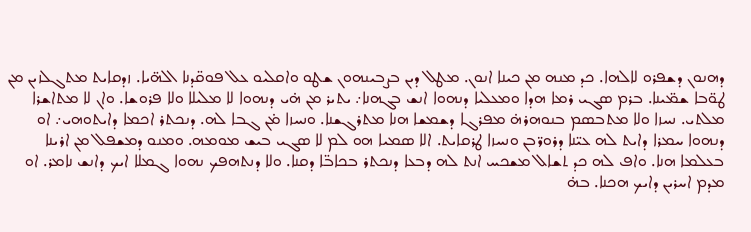ܕܗܢܘܢ ܕܫܦܪܘ ܠܐܠܗܐ. ܟܕ ܡܢܗ ܡܢ ܟܝܢܐ ܐܢܘܢ. ܡܛܠ ܕܝܢ ܒܨܒܝܢܗܘܢ ܫܛܘ ܘܐܩܠܝܘ ܥܠ ܦܘܩ̈ܕܢܐ ܐܠܗ̈ܝܐ. ܙܕܩܐܝܬ ܡܬܓܠܙܝܢ ܡܢ ܛܘ̈ܒܐ ܫܡ̈ܝܢܐ. ܒܪܡ ܣܓܝ ܪܡܐ ܗܕܐ ܘܡܥܠܝܐ ܕܢܗܘܐ ܐܢܫ ܒܓܗܢܐ܇ ܝܬܝܪ ܡܢ ܗ̇ܝ ܕܢܗܘܐ ܠܐ ܡܠܝܠܐ ܘܠܐ ܦܪܘܫܐ. ܘܐܢ ܠܐ ܡܬܐܫܪܐ ܡܠܬܝ. ܢܚܙܐ ܘܠܐ ܡܬܒܣܡ ܒܢܘܗܪܗ̇ ܡܦܪܓܐ ܕܫܡܫܐ ܗܢܐ ܡܬܪܓܫܢܐ. ܘܢܚܙܐ ܡ̇ܢ ܓܒܐ ܠܗ. ܕܢܟܬܪ ܐܟܡܐ ܕܐܝܬܘܗܝ܇ ܐܘ ܕܢܗܘܐ ܚܡܪܐ ܕܐܝܬ ܠܗ ܥܝ̈ܢܐ ܕܪܘܪ̈ܒܢ ܘܢܚܙܐ ܛܪܩܐܝܬ. ܐܠܐ ܣܡܝܐ ܗܘ ܠܡ ܠܐ ܣܓܝ ܒܝܫ ܡܘܡܗ. ܘܡܢܘ ܕܡܫܦܠ ܡܢ ܐܪܝܢܐ ܒܥܠܡܐ ܗܢܐ. ܘܐܦ ܠܗ ܟܕ ܬܫܐܠ ܡܫܟܚ ܐܢܬ ܠܗ ܕܒܥܐ ܕܢܟܬܪ ܒܟܐܒ̈ܐ ܕܩܢܐ. ܘܠܐ ܕܢܬܗܦܟ ܢܗܘܐ ܓܡܠܐ ܐܝܟ ܕܐܢܫ ܢܐܡܪ. ܐܘ ܡܕܡ ܐܚܪܝܢ ܕܐܝܟ ܗܟܢܐ. ܒܗ̇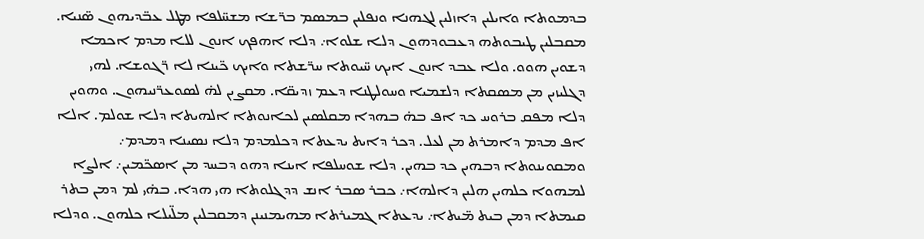ܒܕܡܘܬܐ ܘܐܝܠܝܢ ܕܐܙܠܝܢ ܠܓܗܢܐ ܘܢܦܠܝܢ ܒܡܣܡ ܒܪ̈ܫܐ ܡܫܚ̈ܠܦܐ ܡܛܠ ܥܒ̈ܕܝܗܘܢ ܣ̈ܢܝܐ. ܡܩܒܠܝܢ ܛܝܒܘܬܗ ܕܥܒܘܕܗܘܢ ܕܠܐ ܫܠܘܐ܇ ܕܠܐ ܐܗܦܟ ܐܢܘܢ ܠܠܐ ܡܕܡ ܐܟܡܐ ܕܫܘܝܢ ܗܘܘ. ܘܠܐ ܥܒܕ ܐܢܘܢ ܐܝܟ ܚ̈ܝܘܬܐ ܚܪ̈ܫܬܐ ܘܐܝܟ ܟ̈ܝܢܐ ܠܐ ܪ̈ܓܘܫܐ. ܠܗܝ ܕܓܠܝܙܝܢ ܡܢ ܡܣܩܬܐ ܕܠܫܡܝܐ ܘܚܘܠܛܢܐ ܕܥܡ ܙܕܝܩ̈ܐ. ܡܩܨܝܢ ܠܗ̇ ܠܣܘܥܪ̈ܢܝܗܘܢ. ܘܗܘܝܢ ܕܠܐ ܡܦܩ ܒܪܘܚ ܟܕ ܐܦ ܒܗ̇ ܒܗܕܐ ܡܩܠܣܝܢ ܠܟܐܢܘܬܐ ܐܠܗܝܬܐ ܕܠܐ ܫܘܠܡ. ܐܠܐ ܐܦ ܡܕܡ ܕܐܡܪܬ ܡܢ ܠܥܠ. ܕܟܪ ܕܐܝܬ ܝܕܥܬܐ ܕܟܠܡܕܡ ܕܠܐ ܢܣܝܢܐ ܕܡܕܡ܇ ܘܡܩܘܝܢܘܬܐ ܕܒܗܝܢ ܟܕ ܒܗܝܢ. ܕܠܐ ܫܘܚܠܦܐ ܐܝܢܐ ܕܗܘ ܕܒܚܕ ܡܢ ܐܣܟ̈ܡܝܢ܇ ܐܠܨܐ ܠܡܗܘܐ ܟܠܗܝܢ ܗܠܝܢ ܕܐܠܗܐ܇ ܟܒܪ ܣܒܪ ܐܢܫ ܕܕܓܠܘܬܐ ܗܝ ܗܕܐ. ܒܗ̇ܝ ܠܡ ܕܡܢ ܒܬܪ ܩܝܡܬܐ ܕܡܢ ܒܝܬ ܡ̈ܝܬܐ܇ ܝܕܥܬܐ ܓܡܝܪܬܐ ܡܗܝܡܢܝܢܢ ܕܡܩܒܠܝܢ ܡܠ̈ܝܠܐ ܟܠܗܘܢ. ܘܕܠܐ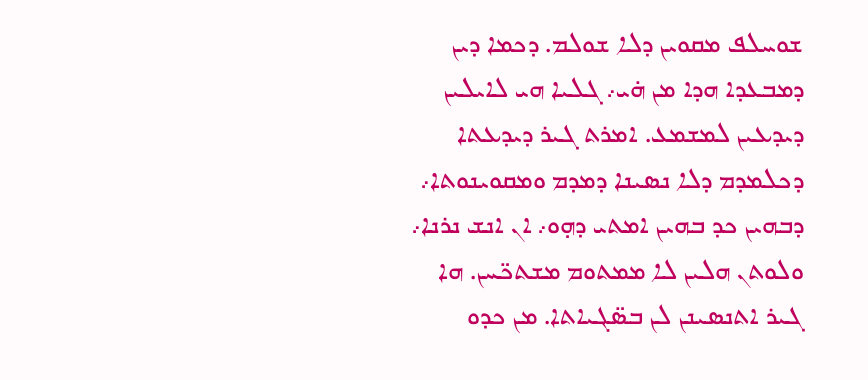ܫܘܚܠܦ ܡܩܘܝܢ ܕܠܐ ܫܘܠܡ. ܕܟܡܐ ܕܝܢ ܕܡܒܥܕܐ ܗܕܐ ܡܢ ܗ̇ܝ܇ ܓܠܝܐ ܗܝ ܠܐܝܠܝܢ ܕܝܕܥܝܢ ܠܡܫܡܥ. ܐܡܪܬ ܓܝܪ ܕܝܕܥܬܐ ܕܟܠܡܕܡ ܕܠܐ ܢܣܝܢܐ ܕܡܕܡ ܘܡܩܘܝܢܘܬܐ܇ ܕܒܗܝܢ ܟܕ ܒܗܝܢ ܐܡܬܝ ܕܗ̣ܘ܇ ܐܢ ܐܢܫ ܢܪܢܐ܇ ܘܠܘܬܢ ܗܠܝܢ ܠܐ ܡܡܬܘܡ ܡܫܬܟ̈ܚܢ. ܗܐ ܓܝܪ ܐܬܢܣܝܢܢ ܠܢ ܒܣ̈ܓܝܐܬܐ. ܡܢ ܟܕܘ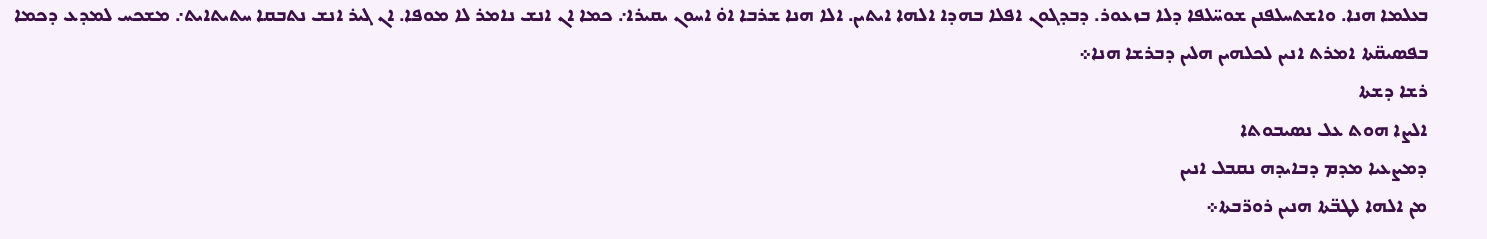ܒܥܠܡܐ ܗܢܐ. ܘܐܫܬܚܠܦܢܢ ܫܘܚ̈ܠܦܐ ܕܠܐ ܒܙܥܘܪ. ܕܒܕܓܘܢ ܐܦܠܐ ܒܗܕܐ ܐܠܗܐ ܐܝܬܝܢ. ܐܠܐ ܗܢܐ ܫܪܒܐ ܐܘ̇ ܐܚܘܢ ܝܩܝܪܐ܇ ܟܡܐ ܐܢ ܐܢܫ ܢܐܡܪ ܠܐ ܡܘܦܐ. ܐܢ ܓܝܪ ܐܢܫ ܢܬܒܩܐ ܚܬܝܬܐܝܬ܇ ܡܫܟܚ ܠܡܕܥ ܕܟܡܐ ܒܦܣܝܩ̈ܬܐ ܐܡܪܬ ܐܢܝܢ ܠܟܠܗܝܢ ܗܠܝܢ ܕܒܪܫܐ ܗܢܐ܀
ܪܫܐ ܕܫܬܐ
ܐܠܨܐ ܗܘܬ ܥܠ ܢܣܝܒܘܬܐ
ܕܡܨܥܝܐ ܡܕܡ ܕܒܐܝܕܗ ܢܩܒܠ ܐܢܝܢ
ܡܢ ܐܠܗܐ ܠܛܒ̈ܬܐ ܗܢܝܢ ܪܘܪ̈ܒܬܐ܀